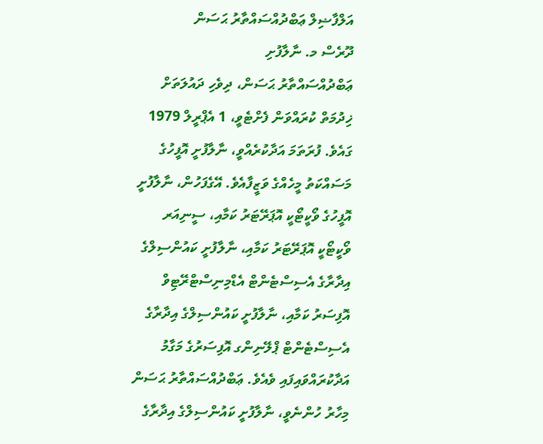އަލްފާޟިލް ޢަބްދުއްސައްތާރު ޙަސަން
ދޫރެސް މ. ނާލާފުށި
ޢަބްދުއްސައްތާރު ޙަސަން، ދިވެހި ދައުލަތަށް ޚިދުމަތް ކުރައްވަން ފެށްޓެވީ، 1 އެޕްރީލް 1979 ގައެވެ. ފުރަތަމަ އަދާކުރެއްވީ، ނާލާފުށީ އޮފީހުގެ މަސައްކަތު މީހެއްގެ ވަޒީފާއެވެ. އޭގެފަހުން، ނާލާފުށީ އޮފީހުގެ ވޯކީޓޯކީ އޮޕަރޭޓަރު ކަމާއި، ސީނިއަރ ވޯކީޓޯކީ އޮޕަރޭޓަރު ކަމާއި، ނާލާފުށީ ކައުންސިލްގެ އިދާރާގެ އެސިސްޓެންޓް އެޑްމިނިސްޓްރޭޓިވް އޮފިސަރު ކަމާއި، ނާލާފުށީ ކައުންސިލްގެ އިދާރާގެ އެސިސްޓެންޓް ޕްލޭނިންގ އޮފިސަރުގެ މަގާމު އަދާކުރައްވައިފައި ވެއެވެ. ޢަބްދުއްސައްތާރު ޙަސަން މިހާރު ހުންނެވީ، ނާލާފުށީ ކައުންސިލްގެ އިދާރާގެ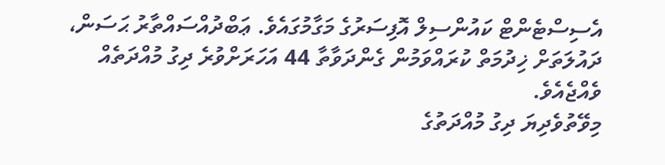އެސިސްޓެންޓް ކައުންސިލް އޮފިސަރުގެ މަގާމުގައެވެ. ޢަބްދުއްސައްތާރު ޙަސަން، ދައުލަތަށް ޚިދުމަތް ކުރައްވަމުން ގެންދަވާތާ 44 އަހަރަށްވުރެ ދިގު މުއްދަތެއް ވެއްޖެއެވެ.
މިވޭތުވެދިޔަ ދިގު މުއްދަތުގެ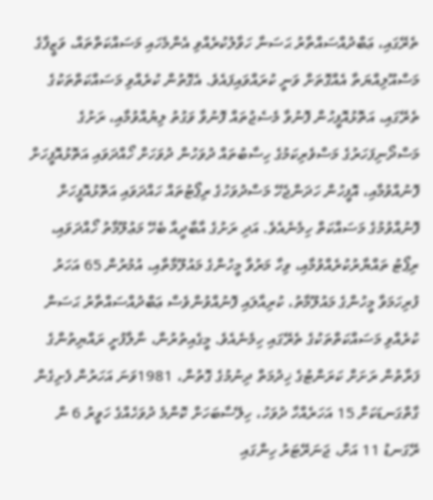ތެރޭގައި، ޢަބްދުއްސައްތާރު ޙަސަނާ ހަވާލުކުރެއްވި އެންމެހައި މަސައްކަތްތައް، ވަޒީފާގެ މަސްއޫލިއްޔަތާ އެއްގޮތަށް ވަނީ ކުރައްވައިފައެވެ. އެގޮތުން ކުރެއްވި މަސައްކަތްތަކުގެ ތެރޭގައި، އަތޮޅުއޮފީހުން ފޮނުވާ މެސެޖުތައް ފޮނުވާ ވަގުތު ލިޔުއްވުމާއި، ރަށުގެ މަސްދޯނިފަހަރުގެ މަސްވެރިކަމުގެ ހިސާބުތައް ދުވަހުން ދުވަހަށް ހޯއްދަވައި އަތޮޅުއޮފީހަށް ފޮނުއްވުމާއި، އޮފީހުން ހަދަންޖެހޭ މަސްދުވަހުގެ ރިޕޯޓުތައް ހައްދަވައި އަތޮޅުއޮފީހަށް ފޮނުއްވުމުގެ މަސައްކަތް ހިމެނެއެވެ. އަދި ރަށުގެ އާބާދީއާ ބެހޭ މަޢުލޫމާތު ހޯއްދަވައި، ރިޕޯޓު ތައްޔާރުކުރެއްވުމާއި، ވިހާ މަރުވާ މީހުންގެ މައުލޫމާތާއި، އުމުރުން 65 އަހަރު ފުރިހަމަވާ މީހުންގެ މައުލޫމާތު، ކުރިއާލައި ފޮނުއްވުންވެސް ޢަބްދުއްސައްތާރު ޙަސަން ކުރެއްވި މަސައްކަތްތަކުގެ ތެރޭގައި ހިމެނެއެވެ. މީގެއިތުރުން، ނާލާފުށީ ރައްޔިތުންގެ ފަރާތުން ރަށަށް ކަރަންޓުގެ ޚިދުމަތް ދިނުމުގެ ގޮތުން، 1981ވަނަ އަހަރުން ފެށިގެން ގާތްގަނޑަކަށް 15 އަހަރެއްހާ ދުވަހު، ހިލޭސާބަހަށް ކޮންމެ ދުވަހެއްގެ ހަވީރު 6 ން ރޭގަނޑު 11 އަށް، ޖަނަރޭޓަރު ހިންގައި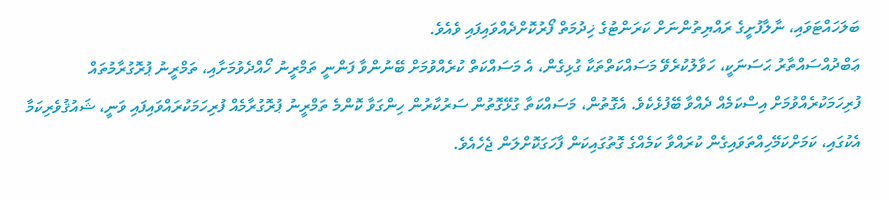ބަލަހައްޓަވައި، ނާލާފުށީގެ ރައްޔިތުންނަށް ކަރަންޓުގެ ޚިދުމަތް ފޯރުކޮށްދެއްވައިފައި ވެއެވެ.
ޢަބްދުއްސައްތާރު ޙަސަނަކީ، ހަވާލުކުރެވޭ މަސައްކަތްތަކާ ގުޅިގެން، އެ މަސައްކަތް ކުރެއްވުމަށް ބޭނުންވާ ފަންނީ ތަމްރީނު ހޯއްދެވުމަށާއި، ތަމްރީނު ޕުރޮގުރާމުތައް ފުރިހަމަކުރެއްވުމަށް އިސްކަމެއް ދެއްވާ ބޭފުޅެކެވެ. އެގޮތުން، މަސައްކަތާ ގުޅޭގޮތުން ސަރުކާރުން ހިންގަވާ ކޮންމެ ތަމްރީނު ޕުރޮގުރާމެއް ފުރިހަމަކުރައްވައިފައި ވަނީ، ޝައުޤުވެރިކަމާ އެކުގައި، ކަމަށްކަމޭހިއްތަވައިގެން ކުރައްވާ ކަމެއްގެ ގޮތުގައިކަން ފާހަގަކޮށްލަން ޖެހެއެވެ.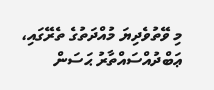މި ވޭތުވެދިޔަ މުއްދަތުގެ ތެރޭގައި، ޢަބްދުއްސައްތާރު ޙަސަން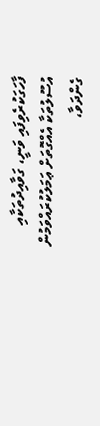ފާހަގަކުރެވިފައި ވަނީ، ގަވާއިދުތަކާއި އުސޫލުތަކާ އެއްގޮތަށް ޢަމަލުކުރައްވަމުން ގެންދަވާ،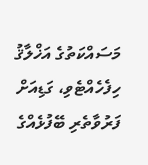މަސައްކަތުގެ އަޚްލާޤު ހިފެހެއްޓެވި، ގަޑިއަށް ފަރުވާތެރި ބޭފުޅެއްގެ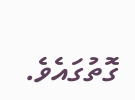ގޮތުގައެވެ.